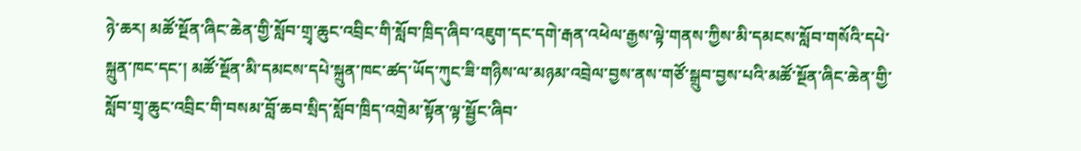ཉེ་ཆར། མཚོ་སྔོན་ཞིང་ཆེན་གྱི་སློབ་གྲྭ་ཆུང་འབྲིང་གི་སློབ་ཁྲིད་ཞིབ་འཇུག་དང་དགེ་རྒན་འཕེལ་རྒྱས་ལྟེ་གནས་ཀྱིས་མི་དམངས་སློབ་གསོའི་དཔེ་སྐྲུན་ཁང་དང་། མཚོ་སྔོན་མི་དམངས་དཔེ་སྐྲུན་ཁང་ཚད་ཡོད་ཀུང་ཟི་གཉིས་ལ་མཉམ་འབྲེལ་བྱས་ནས་གཙོ་སྒྲུབ་བྱས་པའི་མཚོ་སྔོན་ཞིང་ཆེན་གྱི་སློབ་གྲྭ་ཆུང་འབྲིང་གི་བསམ་བློ་ཆབ་སྲིད་སློབ་ཁྲིད་འགྲེམ་སྟོན་ལྟ་སྦྱོང་ཞིབ་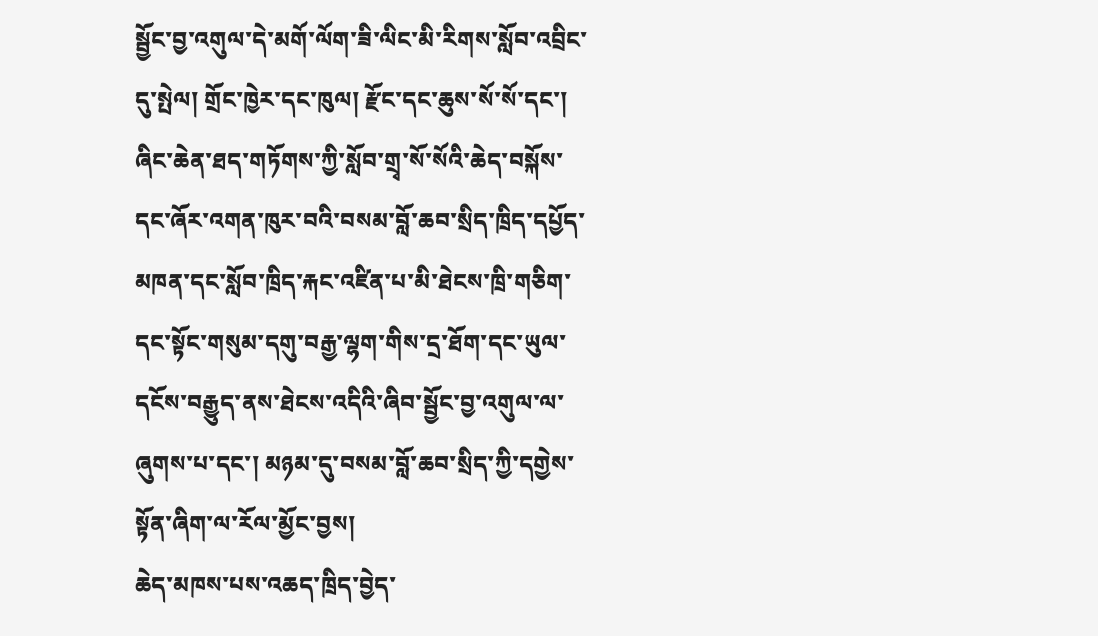སྦྱོང་བྱ་འགུལ་དེ་མགོ་ལོག་ཟི་ལིང་མི་རིགས་སློབ་འབྲིང་དུ་སྤེལ། གྲོང་ཁྱེར་དང་ཁུལ། རྫོང་དང་ཆུས་སོ་སོ་དང་། ཞིང་ཆེན་ཐད་གཏོགས་ཀྱི་སློབ་གྲྭ་སོ་སོའི་ཆེད་བསྐོས་དང་ཞོར་འགན་ཁུར་བའི་བསམ་བློ་ཆབ་སྲིད་ཁྲིད་དཔྱོད་མཁན་དང་སློབ་ཁྲིད་རྐང་འཛིན་པ་མི་ཐེངས་ཁྲི་གཅིག་དང་སྟོང་གསུམ་དགུ་བརྒྱ་ལྷག་གིས་དྲ་ཐོག་དང་ཡུལ་དངོས་བརྒྱུད་ནས་ཐེངས་འདིའི་ཞིབ་སྦྱོང་བྱ་འགུལ་ལ་ཞུགས་པ་དང་། མཉམ་དུ་བསམ་བློ་ཆབ་སྲིད་ཀྱི་དགྱེས་སྟོན་ཞིག་ལ་རོལ་མྱོང་བྱས།
ཆེད་མཁས་པས་འཆད་ཁྲིད་བྱེད་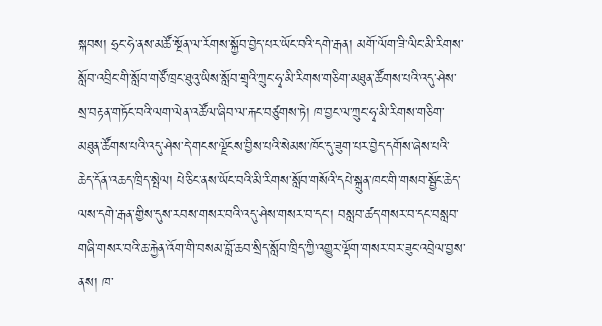སྐབས། ཧྲང་ཧེ་ནས་མཚོ་སྔོན་ལ་རོགས་སྐྱོབ་བྱེད་པར་ཡོང་བའི་དགེ་རྒན། མགོ་ལོག་ཟི་ལིང་མི་རིགས་སློབ་འབྲིང་གི་སློབ་གཙོ་ཁྲང་ཐུའུ་ཡིས་སློབ་གྲྭའི་ཀྲུང་ཧྭ་མི་རིགས་གཅིག་མཐུན་ཚོགས་པའི་འདུ་ཤེས་སྲ་བརྟན་གཏོང་བའི་ལག་ལེན་འཚོལ་ཞིབ་ལ་རྐང་བཙུགས་ཏེ། ཁ་བྱང་ལ་ཀྲུང་ཧྭ་མི་རིགས་གཅིག་མཐུན་ཚོགས་པའི་འདུ་ཤེས་དེ་གངས་ལྗོངས་བྱིས་པའི་སེམས་ཁོང་དུ་ཟུག་པར་བྱེད་དགོས་ཞེས་པའི་ཆེད་དོན་འཆད་ཁྲིད་སྤེལ། པེ་ཅིང་ནས་ཡོང་བའི་མི་རིགས་སློབ་གསོའི་དཔེ་སྐྲུན་ཁང་གི་གསབ་སྦྱོང་ཆེད་ལས་དགེ་རྒན་གྱིས་དུས་རབས་གསར་བའི་འདུ་ཤེས་གསར་བ་དང་། བསླབ་ཚད་གསར་བ་དང་བསླབ་གཞི་གསར་བའི་ཆ་རྐྱེན་འོག་གི་བསམ་བློ་ཆབ་སྲིད་སློབ་ཁྲིད་ཀྱི་འགྱུར་ལྡོག་གསར་བར་ཟུང་འབྲེལ་བྱས་ནས། ཁ་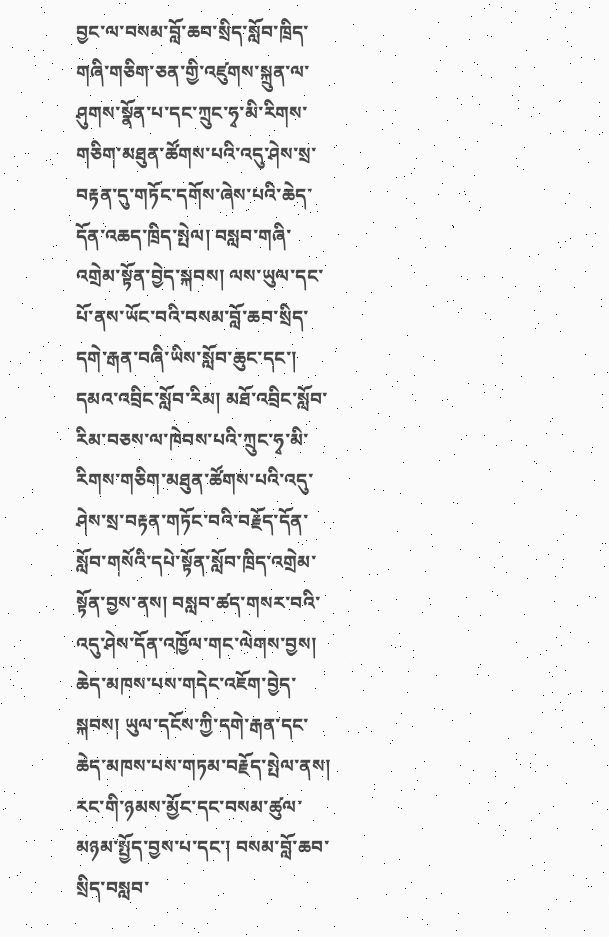བྱང་ལ་བསམ་བློ་ཆབ་སྲིད་སློབ་ཁྲིད་གཞི་གཅིག་ཅན་གྱི་འཛུགས་སྐྲུན་ལ་ཤུགས་སྣོན་པ་དང་ཀྲུང་ཧྭ་མི་རིགས་གཅིག་མཐུན་ཚོགས་པའི་འདུ་ཤེས་སྲ་བརྟན་དུ་གཏོང་དགོས་ཞེས་པའི་ཆེད་དོན་འཆད་ཁྲིད་སྤེལ། བསླབ་གཞི་འགྲེམ་སྟོན་བྱེད་སྐབས། ལས་ཡུལ་དང་པོ་ནས་ཡོང་བའི་བསམ་བློ་ཆབ་སྲིད་དགེ་རྒན་བཞི་ཡིས་སློབ་ཆུང་དང་། དམའ་འབྲིང་སློབ་རིམ། མཐོ་འབྲིང་སློབ་རིམ་བཅས་ལ་ཁེབས་པའི་ཀྲུང་ཧྭ་མི་རིགས་གཅིག་མཐུན་ཚོགས་པའི་འདུ་ཤེས་སྲ་བརྟན་གཏོང་བའི་བརྗོད་དོན་སློབ་གསོའི་དཔེ་སྟོན་སློབ་ཁྲིད་འགྲེམ་སྟོན་བྱས་ནས། བསླབ་ཚད་གསར་བའི་འདུ་ཤེས་དོན་འཁྱོལ་གང་ལེགས་བྱས། ཆེད་མཁས་པས་གདེང་འཇོག་བྱེད་སྐབས། ཡུལ་དངོས་ཀྱི་དགེ་རྒན་དང་ཆེད་མཁས་པས་གཏམ་བརྗོད་སྤེལ་ནས། རང་གི་ཉམས་མྱོང་དང་བསམ་ཚུལ་མཉམ་སྤྱོད་བྱས་པ་དང་། བསམ་བློ་ཆབ་སྲིད་བསླབ་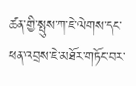ཚན་གྱི་སྤུས་ཀ་ཇེ་ལེགས་དང་ཕན་འབྲས་ཇེ་མཐོར་གཏོང་བར་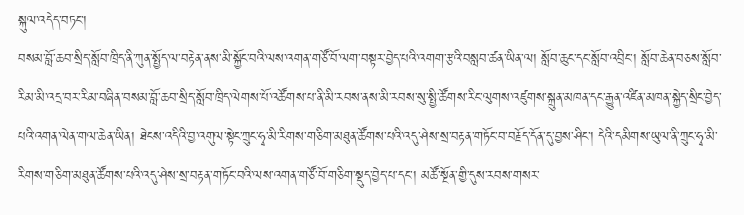སྐུལ་འདེད་བཏང་།
བསམ་བློ་ཆབ་སྲིད་སློབ་ཁྲིད་ནི་ཀུན་སྤྱོད་ལ་བརྟེན་ནས་མི་སྐྱོང་བའི་ལས་འགན་གཙོ་བོ་ལག་བསྟར་བྱེད་པའི་འགག་རྩའི་བསླབ་ཚན་ཡིན་ལ། སློབ་ཆུང་དང་སློབ་འབྲིང་། སློབ་ཆེན་བཅས་སློབ་རིམ་མི་འདྲ་བར་རིམ་བཞིན་བསམ་བློ་ཆབ་སྲིད་སློབ་ཁྲིད་ལེགས་པོ་འཚོགས་པ་ནི་མི་རབས་ནས་མི་རབས་སུ་སྤྱི་ཚོགས་རིང་ལུགས་འཛུགས་སྐྲུན་མཁན་དང་རྒྱུན་འཛིན་མཁན་སྐྱེད་སྲིང་བྱེད་པའི་འགན་ལེན་གལ་ཆེན་ཡིན། ཐེངས་འདིའི་བྱ་འགུལ་སྟེང་ཀྲུང་ཧྭ་མི་རིགས་གཅིག་མཐུན་ཚོགས་པའི་འདུ་ཤེས་སྲ་བརྟན་གཏོང་བ་བརྗོད་དོན་དུ་བྱས་ཤིང་། དེའི་དམིགས་ཡུལ་ནི་ཀྲུང་ཧྭ་མི་རིགས་གཅིག་མཐུན་ཚོགས་པའི་འདུ་ཤེས་སྲ་བརྟན་གཏོང་བའི་ལས་འགན་གཙོ་བོ་གཅིག་སྡུད་བྱེད་པ་དང་། མཚོ་སྔོན་གྱི་དུས་རབས་གསར་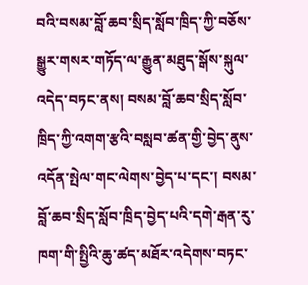བའི་བསམ་བློ་ཆབ་སྲིད་སློབ་ཁྲིད་ཀྱི་བཅོས་སྒྱུར་གསར་གཏོད་ལ་རྒྱུན་མཐུད་སྒོས་སྐུལ་འདེད་བཏང་ནས། བསམ་བློ་ཆབ་སྲིད་སློབ་ཁྲིད་ཀྱི་འགག་རྩའི་བསླབ་ཚན་གྱི་བྱེད་ནུས་འདོན་སྤེལ་གང་ལེགས་བྱེད་པ་དང་། བསམ་བློ་ཆབ་སྲིད་སློབ་ཁྲིད་བྱེད་པའི་དགེ་རྒན་རུ་ཁག་གི་སྤྱིའི་ཆུ་ཚད་མཐོར་འདེགས་བཏང་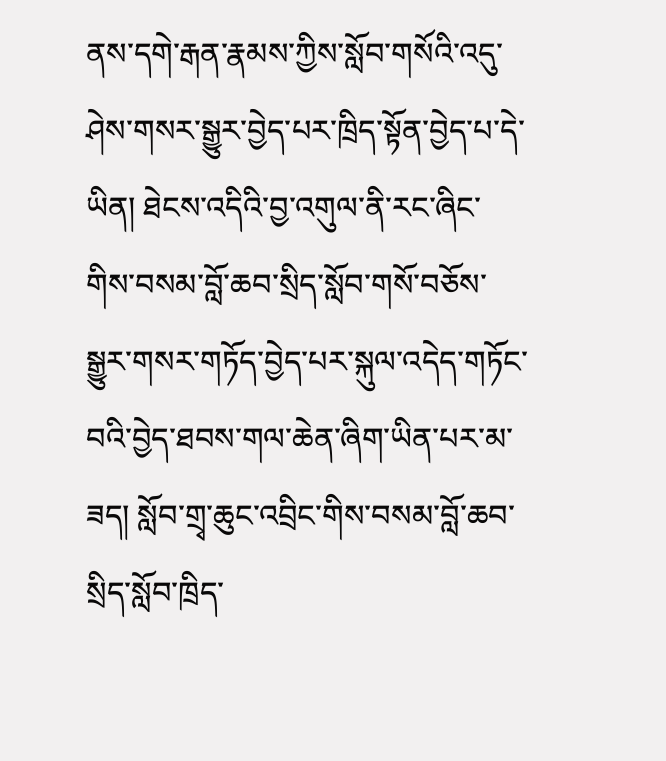ནས་དགེ་རྒན་རྣམས་ཀྱིས་སློབ་གསོའི་འདུ་ཤེས་གསར་སྒྱུར་བྱེད་པར་ཁྲིད་སྟོན་བྱེད་པ་དེ་ཡིན། ཐེངས་འདིའི་བྱ་འགུལ་ནི་རང་ཞིང་གིས་བསམ་བློ་ཆབ་སྲིད་སློབ་གསོ་བཅོས་སྒྱུར་གསར་གཏོད་བྱེད་པར་སྐུལ་འདེད་གཏོང་བའི་བྱེད་ཐབས་གལ་ཆེན་ཞིག་ཡིན་པར་མ་ཟད། སློབ་གྲྭ་ཆུང་འབྲིང་གིས་བསམ་བློ་ཆབ་སྲིད་སློབ་ཁྲིད་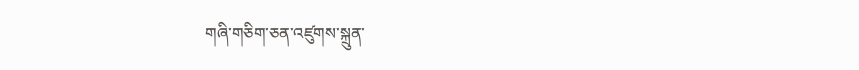གཞི་གཅིག་ཅན་འཛུགས་སྐྲུན་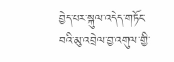བྱེད་པར་སྐུལ་འདེད་གཏོང་བའི་མུ་འབྲེལ་བྱ་འགུལ་གྱི་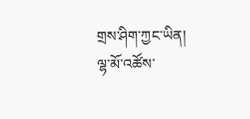གྲས་ཤིག་ཀྱང་ཡིན།
ལྷ་མོ་འཚོས་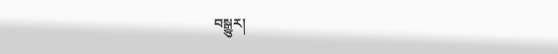བསྒྱུར།